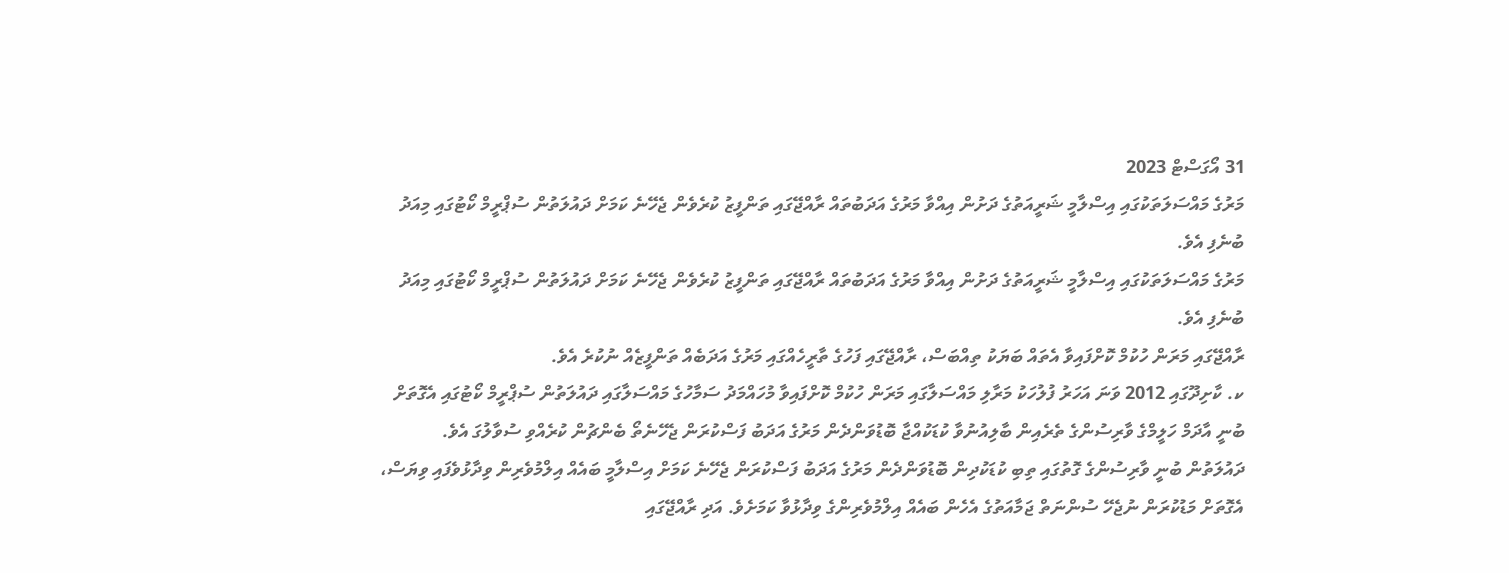31 އޯގަސްޓް 2023
މަރުގެ މައްސަލަތަކުގައި އިސްލާމީ ޝަރީއަތުގެ ދަށުން އިއްވާ މަރުގެ އަދަބުތައް ރާއްޖޭގައި ތަންފީޒު ކުރެވެން ޖެހޭނެ ކަމަށް ދައުލަތުން ސުޕްރީމް ކޯޓުގައި މިއަދު ބުނެފި އެވެ.
މަރުގެ މައްސަލަތަކުގައި އިސްލާމީ ޝަރީއަތުގެ ދަށުން އިއްވާ މަރުގެ އަދަބުތައް ރާއްޖޭގައި ތަންފީޒު ކުރެވެން ޖެހޭނެ ކަމަށް ދައުލަތުން ސުޕްރީމް ކޯޓުގައި މިއަދު ބުނެފި އެވެ.
ރާއްޖޭގައި މަރަން ހުކުމް ކޮށްފައިވާ އެތައް ބަޔަކު ތިއްބަސް، ރާއްޖޭގައި ފަހުގެ ތާރީހެއްގައި މަރުގެ އަދަބެއް ތަންފީޒެއް ނުކުރެ އެވެ.
ކ. ކާށިދޫގައި 2012 ވަނަ އަހަރު ފުލުހަކު މަރާލި މައްސަލާގައި މަރަން ހުކުމް ކޮށްފައިވާ މުހައްމަދު ސަމާހުގެ މައްސަލާގައި ދައުލަތުން ސުޕްރީމް ކޯޓުގައި އެގޮތަށް ބުނީ އާދަމް ހަލީމްގެ ވާރިސުންގެ ތެރެއިން ބާލިއުނުވާ ކުޑަކުއްޖާ ބޮޑުވަންދެން މަރުގެ އަދަބު ފަސްކުރަން ޖެހޭނެތޯ ބެންޗުން ކުރެއްވި ސުވާލުގަ އެވެ.
ދައުލަތުން ބުނީ ވާރިސުންގެ ގޮތުގައި ތިބި ކުޑަކުދިން ބޮޑުވަންދެން މަރުގެ އަދަބު ފަސްކުރަން ޖެހޭނެ ކަމަށް އިސްލާމީ ބައެއް އިލްމުވެރިން ވިދާޅުވެފައި ވިޔަސް، އެގޮތަށް މަޑުކުރަން ނުޖެހޭ ސުންނަތް ޖަމާއަތުގެ އެހެން ބައެއް އިލްމުވެރިންގެ ވިދާޅުވާ ކަމަށެވެ. އަދި ރާއްޖޭގައި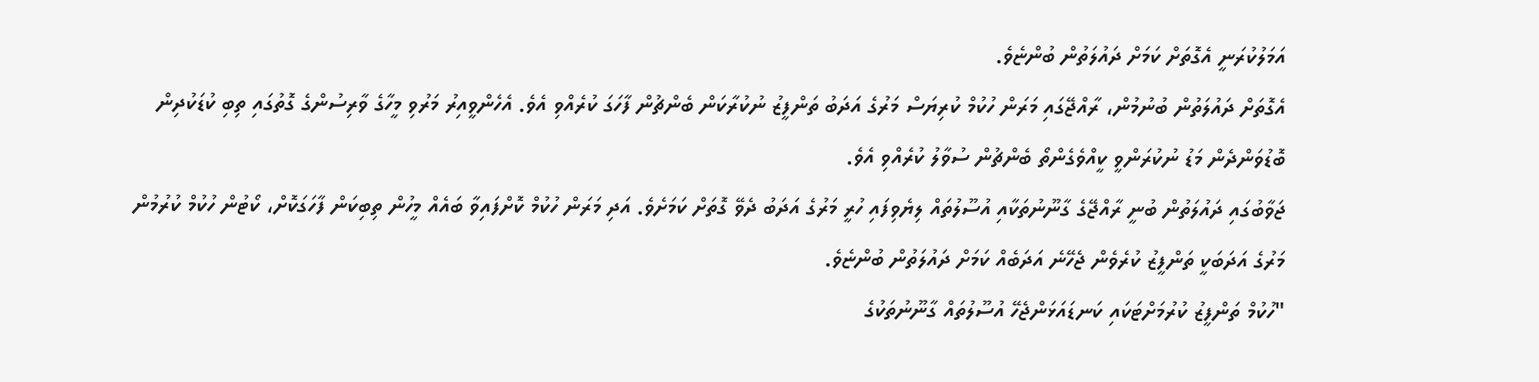އަމަލުކުރަނީ އެގޮތަށް ކަމަށް ދައުލަތުން ބުންޏެވެ.
އެގޮތަށް ދައުލަތުން ބުނުމުން، ރާއްޖޭގައި މަރަން ހުކުމް ކުރިޔަސް މަރުގެ އަދަބު ތަންފީޒު ނުކުރާކަން ބެންޗުން ފާހަގަ ކުރެއްވި އެވެ. އެހެންވީއިރު މަރުވި މީހާގެ ވާރިސުންގެ ގޮތުގައި ތިބި ކުޑަކުދިން ބޮޑުވަންދެން މަޑު ނުކުރަންވީ ކީއްވެގެންތޯ ބެންޗުން ސުވާލު ކުރެއްވި އެވެ.
ޖަވާބުގައި ދައުލަތުން ބުނީ ރާއްޖޭގެ ގާނޫނުތަކާއި އުސޫލުތައް ލިޔެވިފައި ހުރީ މަރުގެ އަދަބު ދެވޭ ގޮތަށް ކަމަށެވެ. އަދި މަރަން ހުކުމް ކޮށްފައިވާ ބައެއް މީހުން ތިބިކަން ފާހަގަކޮށް، ކޯޓުން ހުކުމް ކުރުމުން މަރުގެ އަދަބަކީ ތަންފީޒު ކުރެވެން ޖެހޭނެ އަދަބެއް ކަމަށް ދައުލަތުން ބުންޏެވެ.
"ހުކުމް ތަންފީޒު ކުރުމަށްޓަކައި ކަނޑައަޅަންޖެހޭ އުސޫލުތައް ގާނޫނުތަކުގެ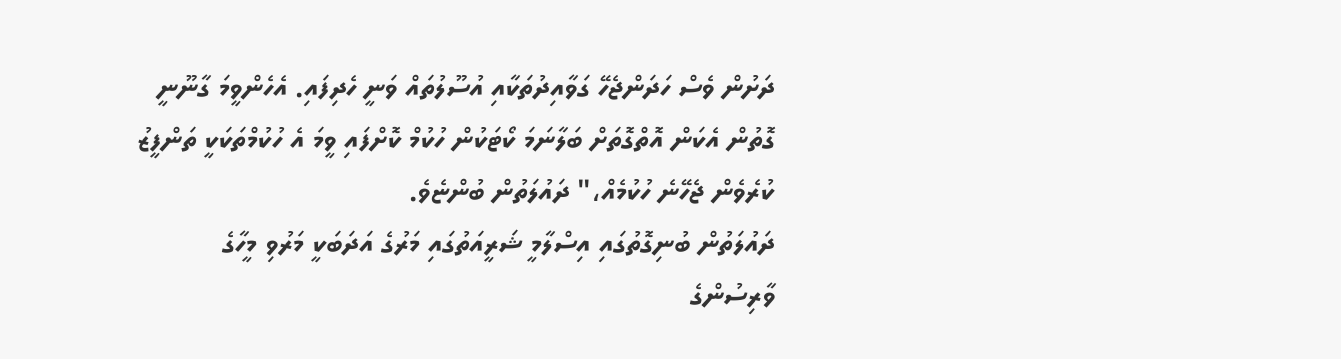ދަށުން ވެސް ހަދަންޖެހޭ ގަވާއިދުތަކާއި އުސޫލުތައް ވަނީ ހެދިފައި. އެހެންވީމަ ގާނޫނީ ގޮތުން އެކަން އޮތްގޮތަށް ބަލާނަމަ ކޯޓަކުން ހުކުމް ކޮށްފައި ވީމަ އެ ހުކުމްތަކަކީ ތަންފީޒު ކުރެވެން ޖެހޭނެ ހުކުމެއް،" ދައުލަތުން ބުންޏެވެ.
ދައުލަތުން ބުނިގޮތުގައި އިސްލާމީ ޝަރީއަތުގައި މަރުގެ އަދަބަކީ މަރުވި މީހާގެ ވާރިސުންގެ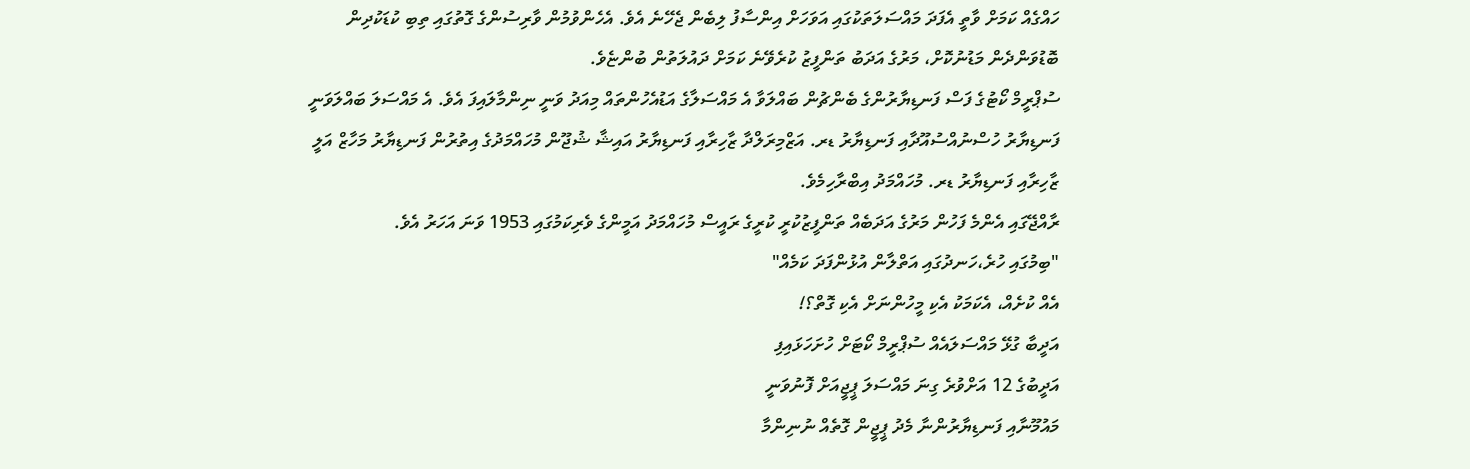ހައްގެއް ކަމަށް ވާތީ އެފަދަ މައްސަލަތަކުގައި އަވަހަށް އިންސާފު ލިބެން ޖެހޭނެ އެވެ. އެހެންވުމުން ވާރިސުންގެ ގޮތުގައި ތިބި ކުޑަކުދިން ބޮޑުވަންދެން މަޑުނުކޮށް، މަރުގެ އަދަބު ތަންފީޒު ކުރެވޭނެ ކަމަށް ދައުލަތުން ބުންޏެވެ.
ސުޕްރީމް ކޯޓުގެ ފަސް ފަނޑިޔާރުންގެ ބެންޗުން ބައްލަވާ އެ މައްސަލާގެ އަޑުއެހުންތައް މިއަދު ވަނީ ނިންމާލައިފަ އެވެ. އެ މައްސަލަ ބައްލަވަނީ ފަނޑިޔާރު ހުސްނުއްސުއޫދާއި ފަނޑިޔާރު ޑރ. އަޒްމިރަލްދާ ޒާހިރާއި ފަނޑިޔާރު އައިޝާ ޝުޖޫން މުހައްމަދުގެ އިތުރުން ފަނޑިޔާރު މަހާޒް އަލީ ޒާހިރާއި ފަނޑިޔާރު ޑރ. މުހައްމަދު އިބްރާހިމެވެ.
ރާއްޖޭގައި އެންމެ ފަހުން މަރުގެ އަދަބެއް ތަންފީޒުކުރީ ކުރީގެ ރައީސް މުހައްމަދު އަމީންގެ ވެރިކަމުގައި 1953 ވަނަ އަހަރު އެވެ.
"ބިމުގައި ހުރެ،ހަނދުގައި އަތްލާން އުޅުންފަދަ ކަމެއް"
އެއް ކުށެއް، އެކަމަކު އެކި މީހުންނަށް އެކި ގޮތް؟!
އަދީބާ ގުޅޭ މައްސަލައެއް ސުޕްރީމް ކޯޓަށް ހުށަހަޅައިފި
އަދީބުގެ 12 އަށްވުރެ ގިނަ މައްސަލަ ޕީޖީއަށް ފޮނުވަނީ
މައުމޫނާއި ފަނޑިޔާރުންނާ މެދު ޕީޖީން ގޮތެއް ނުނިންމާ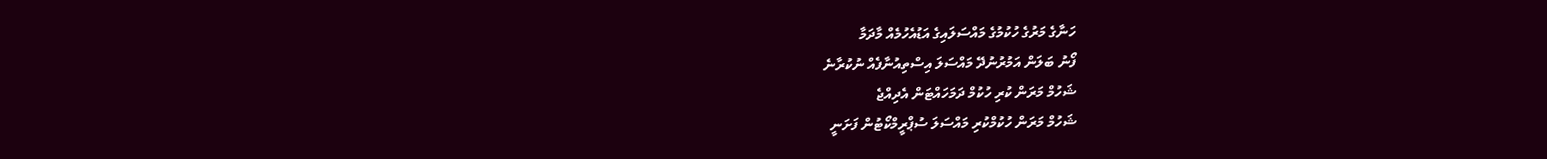ހަނާގެ މަރުގެ ހުކުމުގެ މައްސަލައިގެ އަޑުއެހުމެއް މާދަމާ
ފޯނު ބަލަން އަމުރުނުދޭ މައްސަލަ އިސްތިއުނާފެއް ނުކުރާނެ
ޝަހުމް މަރަން ކުރި ހުކުމް ދަމަހައްޓަން އެދިއްޖެ
ޝަހުމް މަރަން ހުކުމްކުރި މައްސަލަ ސުޕްރީމްކޯޓުން ފަށަނީ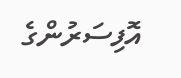އޮފިސަރުންގެ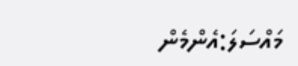މައްސަލަ:އެންމެން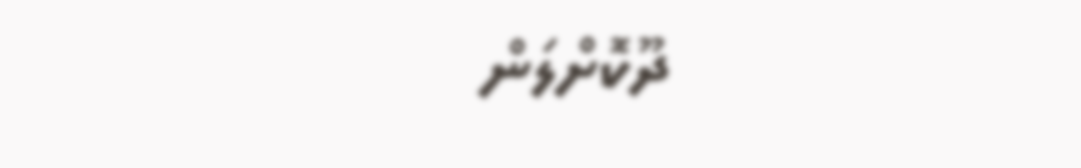ދޫކޮށްލަން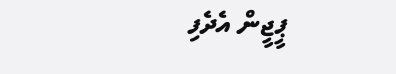ޕީޖީން އެދެފި